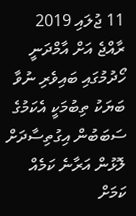11 ޖުލައި 2019
ރާއްޖެ އަށް އާމްދަނީ ހޯދުމުގައި ބައިވެރި ނުވާ ބަޔަކު ތިބުމަކީ އެކަމުގެ ސަބަބުން އިގުތިސާދަށް ލޮޅުން އަރާނެ ކަމެއް ކަމަށް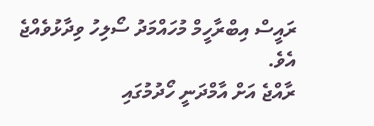ރައީސް އިބްރާހީމް މުހައްމަދު ސޯލިހު ވިދާޅުވެއްޖެ އެވެ.
ރާއްޖެ އަށް އާމްދަނީ ހޯދުމުގައި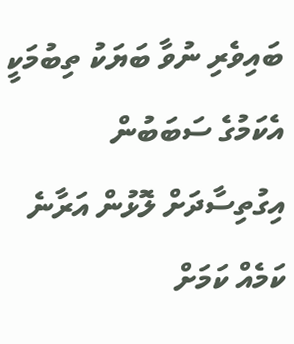ބައިވެރި ނުވާ ބަޔަކު ތިބުމަކީ އެކަމުގެ ސަބަބުން އިގުތިސާދަށް ލޮޅުން އަރާނެ ކަމެއް ކަމަށް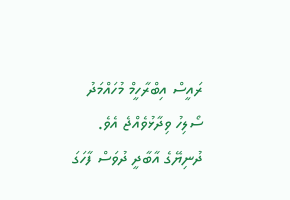ރައީސް އިބްރާހީމް މުހައްމަދު ސޯލިހު ވިދާޅުވެއްޖެ އެވެ.
ދުނިޔޭގެ އާބާދީ ދުވަސް ފާހަގަ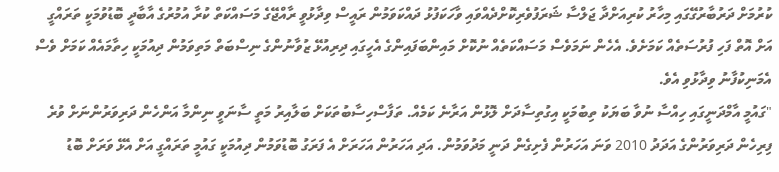ކުރުމަށް ދަރުބާރުގޭގައި މިހާރު ކުރިއަށްދާ ޖަލްސާ ޝަރަފުވެރިކޮށްދެއްވައި ވާހަކަފުޅު ދައްކަވަމުން ރައީސް ވިދާޅުވީ ރާއްޖޭގެ މަސައްކަތް ކުރާ އުމުރުގެ އާބާދީ ބޮޑުވުމަކީ ތަރައްގީ އަށް އޮތް ފަހި ފުރުސަތެއް ކަމަށެވެ. އެހެން ނަމަވެސް މަސައްކަތެއް ނުކޮށް މައިންބަފައިންގެ އެހީގައި ދިރިއުޅޭ ޒުވާނުންގެ ނިސްބަތް މަތިވަމުން ދިއުމަކީ ހިތާމައެއް ކަމަށް ވެސް އެމަނިކުފާނު ވިދާޅުވި އެވެ.
"ގައުމީ އާމްދަނީގައި ހިއްސާ ނުވާ ބަޔަކު ތިބުމަކީ އިގުތިސާދަށް ލޮޅުން އަރާނެ ކަމެއް. ތަފާސްހިސާބުތަކަށް ބަލާއިރު މަތީ ސާނަވީ ނިންމާ އަންހެން ދަރިވަރުންނަށް ވުރެ ފިރިހެން ދަރިވަރުންގެ އަދަދު 2010 ވަނަ އަހަރުން ފެށިގެން ދަނީ މަދުވަމުން. އަދި އަހަރުން އަހަރަށް އެ ފަރަގު ބޮޑުވަމުން ދިއުމަކީ ގައުމީ ތަރައްގީ އަށް އެޅޭ ވަރަށް ބޮޑު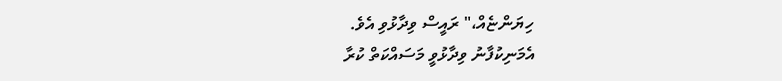ހިޔަންޏެއް،" ރައީސް ވިދާޅުވި އެވެ.
އެމަނިކުފާނު ވިދާޅުވީ މަސައްކަތް ކުރާ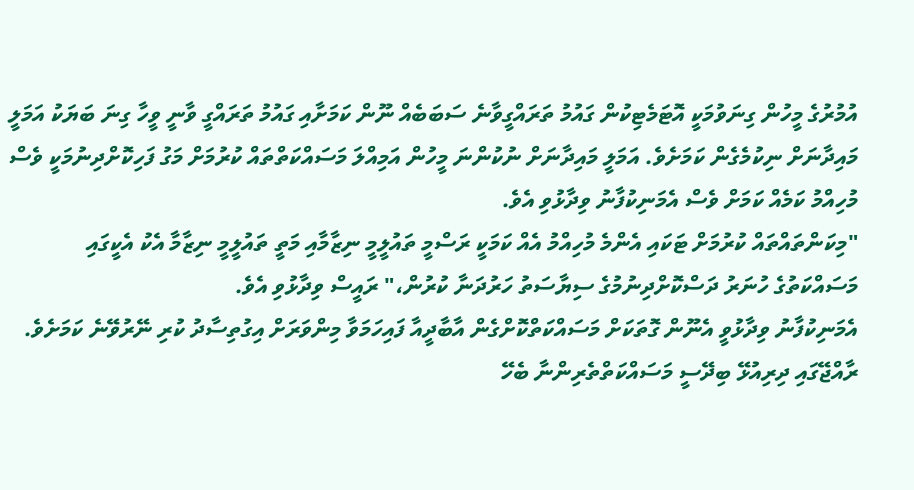އުމުރުގެ މީހުން ގިނަވުމަކީ އޮޓަމެޓިކުން ގައުމު ތަރައްގީވާނެ ސަބަބެއް ނޫން ކަމަށާއި ގައުމު ތަރައްގީ ވާނީ ވީހާ ގިނަ ބަޔަކު އަމަލީ މައިދާނަށް ނިކުމެގެން ކަމަށެވެ. އަމަލީ މައިދާނަށް ނުކުންނަ މީހުން އަމިއްލަ މަސައްކަތްތައް ކުރުމަށް މަގު ފަހިކޮށްދިނުމަކީ ވެސް މުހިއްމު ކަމެއް ކަމަށް ވެސް އެމަނިކުފާނު ވިދާޅުވި އެވެ.
"މިކަންތައްތައް ކުރުމަށް ޓަކައި އެންމެ މުހިއްމު އެއް ކަމަކީ ރަސްމީ ތައުލީމީ ނިޒާމާއި މަތީ ތައުލީމީ ނިޒާމާ އެކު އެކީގައި މަސައްކަތުގެ ހުނަރު ދަސްކޮށްދިނުމުގެ ސިޔާސަތު ހަރުދަނާ ކުރުން،" ރައީސް ވިދާޅުވި އެވެ.
އެމަނިކުފާނު ވިދާޅުވީ އެނޫން ގޮތަކަށް މަސައްކަތްކޮށްގެން އާބާދީއާ ފައިހަމަވާ މިންވަރަށް އިގުތިސާދު ކުރި ނޭރުވޭނެ ކަމަށެވެ.
ރާއްޖޭގައި ދިރިއުޅޭ ބިދޭސީ މަސައްކަތްތެރިންނާ ބެހޭ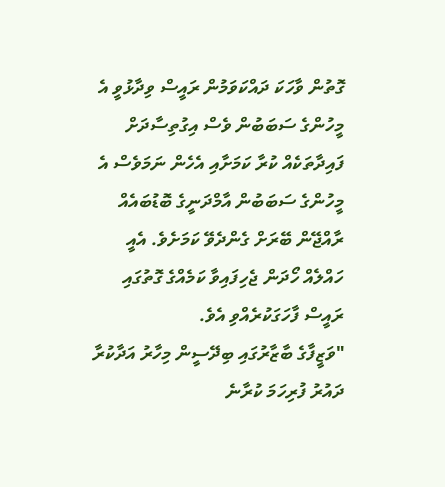ގޮތުން ވާހަކަ ދައްކަވަމުން ރައީސް ވިދާޅުވީ އެ މީހުންގެ ސަބަބުން ވެސް އިގުތިސާދަށް ފައިދާތަކެއް ކުރާ ކަމަށާއި އެހެން ނަމަވެސް އެ މީހުންގެ ސަބަބުން އާމްދަނީގެ ބޮޑުބައެއް ރާއްޖޭން ބޭރަށް ގެންދެވޭ ކަމަށެވެ. އެއީ ހައްލެއް ހޯދަން ޖެހިފައިވާ ކަމެއްގެ ގޮތުގައި ރައީސް ފާހަގަކުރެއްވި އެވެ.
"ވަޒީފާގެ ބާޒާރުގައި ބިދޭސީން މިހާރު އަދާކުރާ ދައުރު ފުރިހަމަ ކުރާނެ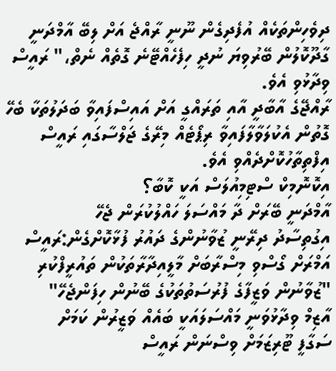ދިވެހިންތަކެއް އުފެދިގެން ނޫނީ ރާއްޖެ އަށް ލިބޭ އާމްދަނީ ގާދޫކޮލުން ބޭރުވިޔަ ނުދީ ހިފެހެއްޓޭނެ ގޮތެއް ނެތް،" ރައީސް ވިދާޅުވި އެވެ.
ރާއްޖޭގެ އާބާދީ އާއި ތަރައްގީ އަށް އައިސްފައިވާ ބަދަލުތަކާ ބެހޭ ގޮތުން އެކުލަވާލާފައިވާ ރިޕޯޓެއް މިރޭގެ ޖަލްސާގައި ރައީސް އިފްތިތާހުކޮށްދެއްވި އެވެ.
އިކޮނޮމިކް ސްޓިމިއުލަސް އަކީ ކޮބާ؟
އާމްދަނީ ބޭރަށް ދާ މައްސަލަ ހައްލުކުރަން ޖެހޭ
އިގުތިސާދު ދިރޭނީ ޒުވާނުންގެ ދައުރު ފުޅާކޮށްގެން:ރައީސް
އަމްރަށް ގޯސްވި މިސްރާބަށް މާލީއިދާރާތަކުން ތައުރީފްކުރި
"ޒުވާނުން ވަޒީފާގެ ފުރުސަތުތަކުގެ ބޭނުން ހިފަންޖެހޭ"
އާޒިމް ވިދާޅުވަނީ މައްސަލައަކީ ބައެއް ވަޒީރުން ކަމަށް
ސަގާފީ ޓޫރިޒަމަށް ވިސްނަން ރައީސް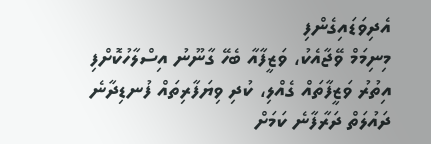އެދިވަޑައިގެންފި
މިނިމަމް ވޭޖާއެކު، ވަޒީފާއާ ބެހޭ ގާނޫނު އިސްލާހުކޮށްފި
އިތުރު ވަޒީފާތައް ގެއްލި، ކުދި ވިޔަފާރިތައް ފުނޑިދާނެ
ދައުލަތް ދަރާފާނެ ކަމަށް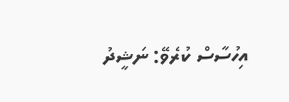އިހުސާސް ކުރެވޭ: ނަޝީދު